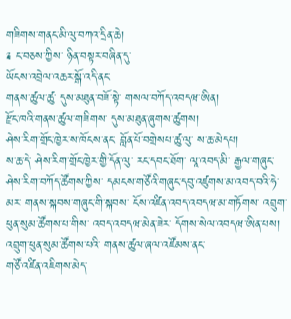གཟིགས་གནང་མི་ལུ་བཀའ་དྲིན་ཆེ།
༉ ང་བཅས་ཀྱིས་ ཉིན་བསྟར་བཞིན་དུ་
ཡོངས་འབྲེལ་འཆར་སྒོ་འདི་ནང་
གནས་ཚུལ་ཚུ་ དུས་མཐུན་བཟོ་སྟེ་ གསལ་བཀོད་འབདཝ་ཨིན།
རྫོང་ཁའི་གནས་ཚུལ་གཟིགས་ དུས་མཐུན་ཞུགས་ཚུགས།
ཤེས་རིག་གྲོང་ཁྱེར་ས་ཁོངས་ནང་ བློན་པོ་བགྲེསཔ་ཚུ་ལུ་ ས་ཆ་མེདཔ།
ས་ཆ་དེ་ ཤེས་རིག་གྲོང་ཁྱེར་གྱི་དོན་ལུ་ རང་དབང་ཐོག་ ལཱ་འབད་མི་ རྒྱལ་གཞུང་ཤེས་རིག་བཀོད་ཚོགས་ཀྱིས་ དམངས་གཙོའི་གཞུང་དབུ་འཛུགས་མ་འབད་བའི་ཧེ་མར་ གནས་སྐབས་གཞུང་གི་སྐབས་ ངོས་འཛིན་འབད་འབདཝ་མ་གཏོགས་ འབྲུག་ཕུན་སུམ་ཚོགས་པ་གིས་ འབད་འབདཝ་མེན་ཟེར་ དོགས་སེལ་འབདཝ་ཨིན་པས།
འབྲུག་ཕུན་སུམ་ཚོགས་པའི་ གནས་ཚུལ་ཞལ་འཛོམས་ནང་
གཙོ་འཛིན་འཇིགས་མེད་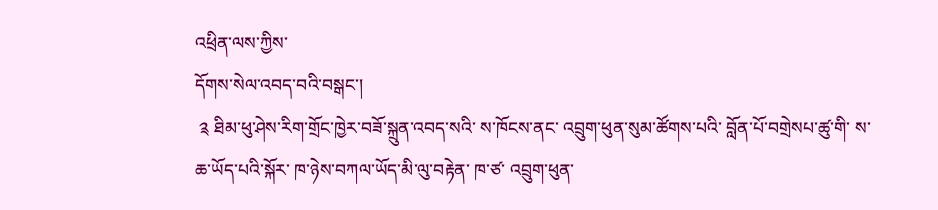འཕྲིན་ལས་ཀྱིས་
དོགས་སེལ་འབད་བའི་བསྒང་།
 ༉ ཐིམ་ཕུ་ཤེས་རིག་གྲོང་ཁྱེར་བཟོ་སྐྲུན་འབད་སའི་ ས་ཁོངས་ནང་ འབྲུག་ཕུན་སུམ་ཚོགས་པའི་ བློན་པོ་བགྲེསཔ་ཚུ་གི་ ས་ཆ་ཡོད་པའི་སྐོར་ ཁ་ཉེས་བཀལ་ཡོད་མི་ལུ་བརྟེན་ ཁ་ཙ་ འབྲུག་ཕུན་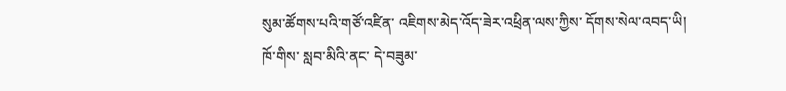སུམ་ཚོགས་པའི་གཙོ་འཛིན་ འཇིགས་མེད་འོད་ཟེར་འཕྲིན་ལས་ཀྱིས་ དོགས་སེལ་འབད་ཡི།
ཁོ་གིས་ སླབ་མིའི་ནང་ དེ་བཟུམ་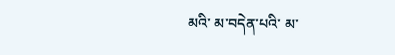མའི་ མ་བདེན་པའི་ མ་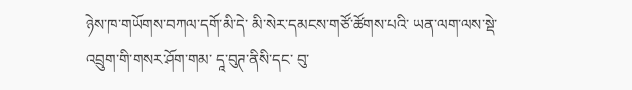ཉེས་ཁ་གཡོགས་བཀལ་དགོ་མི་དེ་ མི་སེར་དམངས་གཙོ་ཚོགས་པའི་ ཡན་ལག་ལས་སྡེ་ འབྲུག་གི་གསར་ཤོག་གམ་ དཱ་བུཊ་ནིསི་དང་ བུ་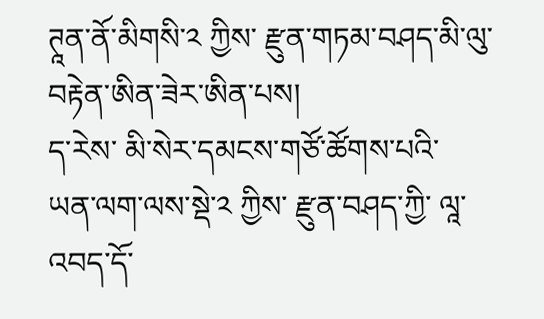ཊཱན་ནོ་མིགསི་༢ ཀྱིས་ རྫུན་གཏམ་བཤད་མི་ལུ་བརྟེན་ཨིན་ཟེར་ཨིན་པས།
ད་རེས་ མི་སེར་དམངས་གཙོ་ཚོགས་པའི་ ཡན་ལག་ལས་སྡེ་༢ ཀྱིས་ རྫུན་བཤད་ཀྱི་ ལཱ་འབད་དོ་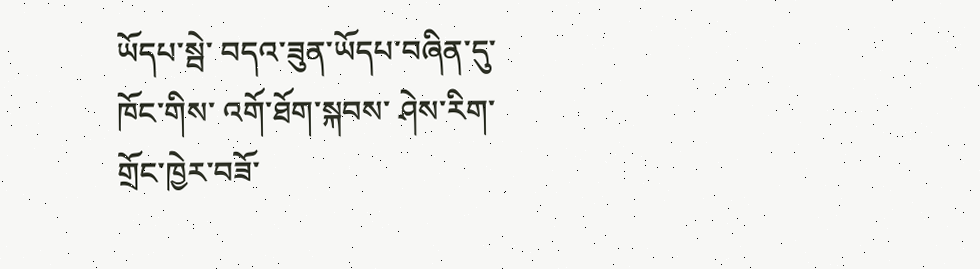ཡོདཔ་སྦེ་ བདའ་ཟུན་ཡོདཔ་བཞིན་དུ་ ཁོང་གིས་ འགོ་ཐོག་སྐབས་ ཤེས་རིག་གྲོང་ཁྱེར་བཟོ་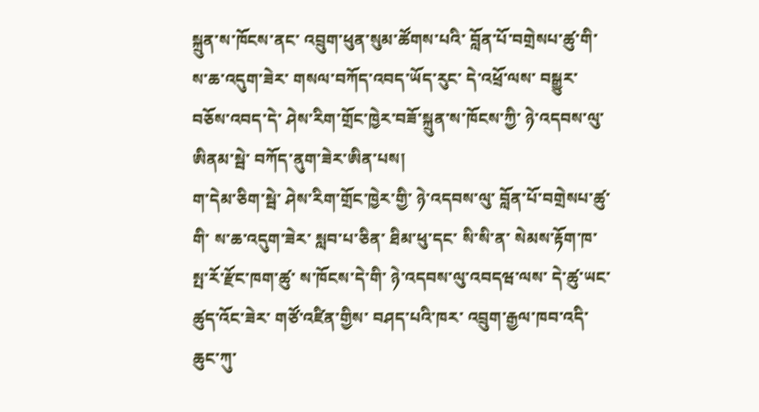སྐྲུན་ས་ཁོངས་ནང་ འབྲུག་ཕུན་སུམ་ཚོགས་པའི་ བློན་པོ་བགྲེསཔ་ཚུ་གི་ ས་ཆ་འདུག་ཟེར་ གསལ་བཀོད་འབད་ཡོད་རུང་ དེ་འཕྲོ་ལས་ བསྒྱུར་བཅོས་འབད་དེ་ ཤེས་རིག་གྲོང་ཁྱེར་བཟོ་སྐྲུན་ས་ཁོངས་ཀྱི་ ཉེ་འདབས་ལུ་ཨིནམ་སྦེ་ བཀོད་ནུག་ཟེར་ཨིན་པས།
ག་དེམ་ཅིག་སྦེ་ ཤེས་རིག་གྲོང་ཁྱེར་གྱི་ ཉེ་འདབས་ལུ་ བློན་པོ་བགྲེསཔ་ཚུ་གི་ ས་ཆ་འདུག་ཟེར་ སླབ་པ་ཅིན་ ཐིམ་ཕུ་དང་ སི་སི་ན་ སེམས་རྟོག་ཁ་ སྤ་རོ་རྫོང་ཁག་ཚུ་ ས་ཁོངས་དེ་གི་ ཉེ་འདབས་ལུ་འབདཝ་ལས་ དེ་ཚུ་ཡང་ ཚུད་འོང་ཟེར་ གཙོ་འཛིན་གྱིས་ བཤད་པའི་ཁར་ འབྲུག་རྒྱལ་ཁབ་འདི་ ཆུང་ཀུ་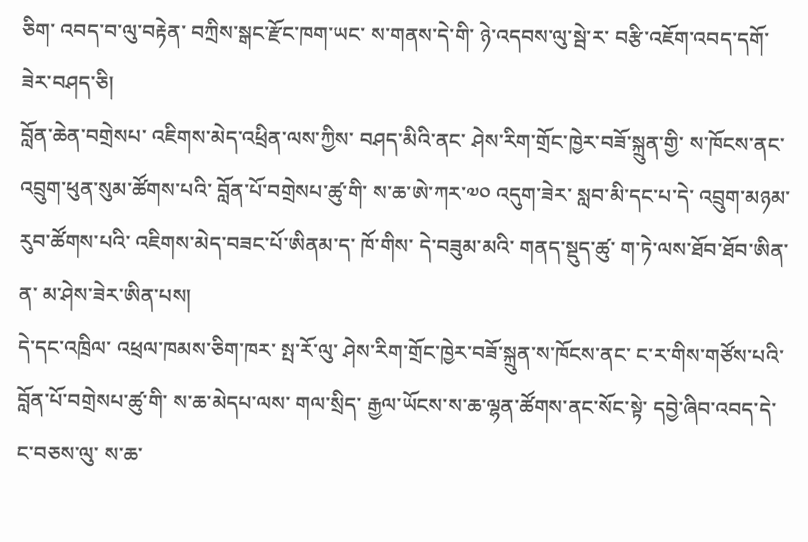ཅིག་ འབད་བ་ལུ་བརྟེན་ བཀྲིས་སྒང་རྫོང་ཁག་ཡང་ ས་གནས་དེ་གི་ ཉེ་འདབས་ལུ་སྦེ་ར་ བརྩི་འཇོག་འབད་དགོ་ཟེར་བཤད་ཅི།
བློན་ཆེན་བགྲེསཔ་ འཇིགས་མེད་འཕྲིན་ལས་ཀྱིས་ བཤད་མིའི་ནང་ ཤེས་རིག་གྲོང་ཁྱེར་བཟོ་སྐྲུན་གྱི་ ས་ཁོངས་ནང་ འབྲུག་ཕུན་སུམ་ཚོགས་པའི་ བློན་པོ་བགྲེསཔ་ཚུ་གི་ ས་ཆ་ཨེ་ཀར་༧༠ འདུག་ཟེར་ སླབ་མི་དང་པ་དེ་ འབྲུག་མཉམ་རུབ་ཚོགས་པའི་ འཇིགས་མེད་བཟང་པོ་ཨིནམ་ད་ ཁོ་གིས་ དེ་བཟུམ་མའི་ གནད་སྡུད་ཚུ་ ག་ཏེ་ལས་ཐོབ་ཐོབ་ཨིན་ན་ མ་ཤེས་ཟེར་ཨིན་པས།
དེ་དང་འཁྲིལ་ འཕྲལ་ཁམས་ཅིག་ཁར་ སྤ་རོ་ལུ་ ཤེས་རིག་གྲོང་ཁྱེར་བཟོ་སྐྲུན་ས་ཁོངས་ནང་ ང་ར་གིས་གཙོས་པའི་ བློན་པོ་བགྲེསཔ་ཚུ་གི་ ས་ཆ་མེདཔ་ལས་ གལ་སྲིད་ རྒྱལ་ཡོངས་ས་ཆ་ལྷན་ཚོགས་ནང་སོང་སྟེ་ དབྱེ་ཞིབ་འབད་དེ་ ང་བཅས་ལུ་ ས་ཆ་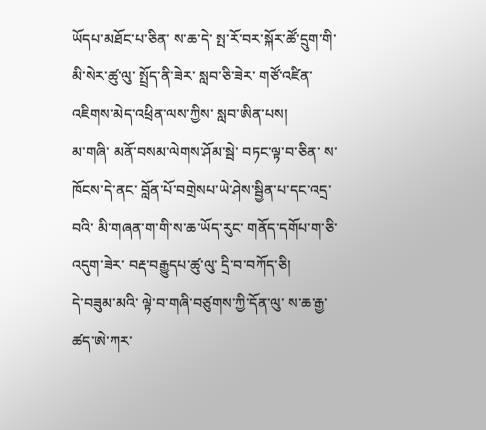ཡོདཔ་མཐོང་པ་ཅིན་ ས་ཆ་དེ་ སྤ་རོ་བར་སྐོར་ཚོ་དྲུག་གི་ མི་སེར་ཚུ་ལུ་ སྤྲོད་ནི་ཟེར་ སླབ་ཅི་ཟེར་ གཙོ་འཛིན་འཇིགས་མེད་འཕྲིན་ལས་ཀྱིས་ སླབ་ཨིན་པས།
མ་གཞི་ མནོ་བསམ་ལེགས་ཤོམ་སྦེ་ བཏང་ལྟ་བ་ཅིན་ ས་ཁོངས་དེ་ནང་ བློན་པོ་བགྲེསཔ་ཡེ་ཤེས་སྦྱིན་པ་དང་འདྲ་བའི་ མི་གཞན་ག་གི་ས་ཆ་ཡོད་རུང་ གནོད་དགོཔ་ག་ཅི་འདུག་ཟེར་ བརྡ་བརྒྱུདཔ་ཚུ་ལུ་ དྲི་བ་བཀོད་ཅི།
དེ་བཟུམ་མའི་ ལྟེ་བ་གཞི་བཙུགས་ཀྱི་དོན་ལུ་ ས་ཆ་རྒྱ་ཚད་ཨེ་ཀར་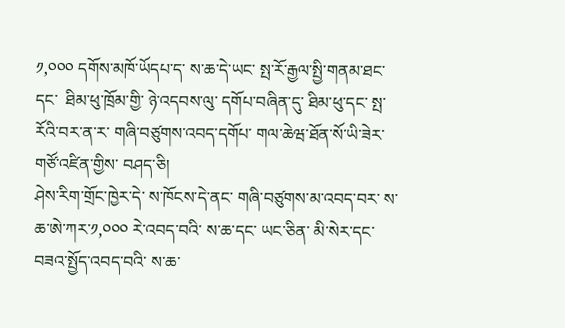༡,༠༠༠ དགོས་མཁོ་ཡོདཔ་ད་ ས་ཆ་དེ་ཡང་ སྤ་རོ་རྒྱལ་སྤྱི་གནམ་ཐང་དང་  ཐིམ་ཕུ་ཁྲོམ་གྱི་ ཉེ་འདབས་ལུ་ དགོཔ་བཞིན་དུ་ ཐིམ་ཕུ་དང་ སྤ་རོའི་བར་ན་ར་ གཞི་བཙུགས་འབད་དགོཔ་ གལ་ཆེཝ་ཐོན་སོ་ཡི་ཟེར་ གཙོ་འཛིན་གྱིས་ བཤད་ཅི།
ཤེས་རིག་གྲོང་ཁྱེར་དེ་ ས་ཁོངས་དེ་ནང་ གཞི་བཙུགས་མ་འབད་བར་ ས་ཆ་ཨེ་ཀར་༡,༠༠༠ རེ་འབད་བའི་ ས་ཆ་དང་ ཡང་ཅིན་ མི་སེར་དང་ བཟའ་སྤྱོད་འབད་བའི་ ས་ཆ་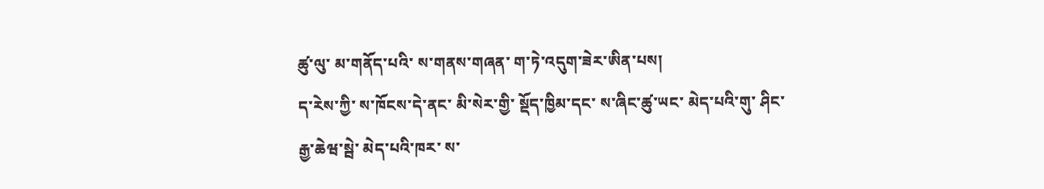ཚུ་ལུ་ མ་གནོད་པའི་ ས་གནས་གཞན་ ག་ཏེ་འདུག་ཟེར་ཨིན་པས།
ད་རེས་ཀྱི་ ས་ཁོངས་དེ་ནང་ མི་སེར་གྱི་ སྡོད་ཁྱིམ་དང་ ས་ཞིང་ཚུ་ཡང་ མེད་པའི་གུ་ ཤིང་རྒྱ་ཆེཝ་སྦེ་ མེད་པའི་ཁར་ ས་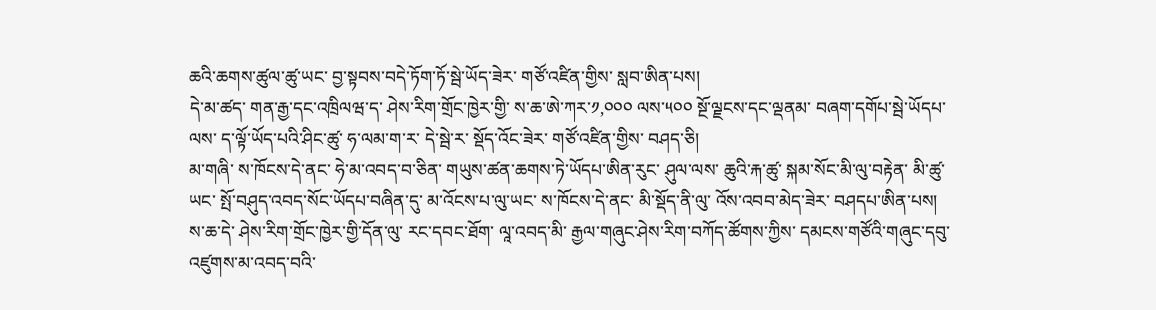ཆའི་ཆགས་ཚུལ་ཚུ་ཡང་ བྱ་སྟབས་བདེ་ཏོག་ཏོ་སྦེ་ཡོད་ཟེར་ གཙོ་འཛིན་གྱིས་ སླབ་ཨིན་པས།
དེ་མ་ཚད་ གན་རྒྱ་དང་འཁྲིལཝ་ད་ ཤེས་རིག་གྲོང་ཁྱེར་གྱི་ ས་ཆ་ཨེ་ཀར་༡,༠༠༠ ལས་༥༠༠ སྔོ་ལྗངས་དང་ལྡནམ་ བཞག་དགོཔ་སྦེ་ཡོདཔ་ལས་ ད་ལྟོ་ཡོད་པའི་ཤིང་ཚུ་ ཧ་ལམ་ག་ར་ དེ་སྦེ་ར་ སྡོད་འོང་ཟེར་ གཙོ་འཛིན་གྱིས་ བཤད་ཅི།
མ་གཞི་ ས་ཁོངས་དེ་ནང་ ཧེ་མ་འབད་བ་ཅིན་ གཡུས་ཚན་ཆགས་ཏེ་ཡོདཔ་ཨིན་རུང་ ཤུལ་ལས་ ཆུའི་རྐ་ཚུ་ སྐམ་སོང་མི་ལུ་བརྟེན་ མི་ཚུ་ཡང་ སྤོ་བཤུད་འབད་སོང་ཡོདཔ་བཞིན་དུ་ མ་འོངས་པ་ལུ་ཡང་ ས་ཁོངས་དེ་ནང་ མི་སྡོད་ནི་ལུ་ འོས་འབབ་མེད་ཟེར་ བཤདཔ་ཨིན་པས།
ས་ཆ་དེ་ ཤེས་རིག་གྲོང་ཁྱེར་གྱི་དོན་ལུ་ རང་དབང་ཐོག་ ལཱ་འབད་མི་ རྒྱལ་གཞུང་ཤེས་རིག་བཀོད་ཚོགས་ཀྱིས་ དམངས་གཙོའི་གཞུང་དབུ་འཛུགས་མ་འབད་བའི་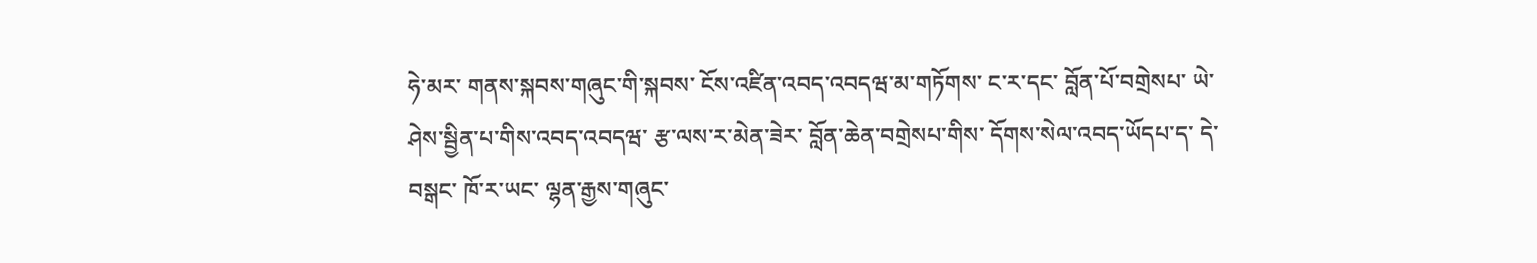ཧེ་མར་ གནས་སྐབས་གཞུང་གི་སྐབས་ ངོས་འཛིན་འབད་འབདཝ་མ་གཏོགས་ ང་ར་དང་ བློན་པོ་བགྲེསཔ་ ཡེ་ཤེས་སྦྱིན་པ་གིས་འབད་འབདཝ་ རྩ་ལས་ར་མེན་ཟེར་ བློན་ཆེན་བགྲེསཔ་གིས་ དོགས་སེལ་འབད་ཡོདཔ་ད་ དེ་བསྒང་ ཁོ་ར་ཡང་ ལྷན་རྒྱས་གཞུང་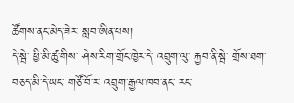ཚོགས་ནང་མེད་ཟེར་ སླབ་ཨིན་པས།
དེ་སྦེ་ ཕྱི་མི་ཚུ་གིས་ ཤེས་རིག་གྲོང་ཁྱེར་དེ་ འབྲུག་ལུ་ རྐྱབ་ནི་སྦེ་ གྲོས་ཐག་བཅད་མི་དེ་ཡང་ གཙོ་བོ་ར་ འབྲུག་རྒྱལ་ཁབ་ནང་ རང་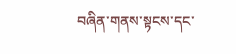བཞིན་གནས་སྟངས་དང་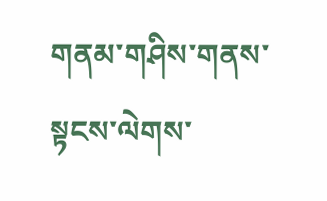གནམ་གཤིས་གནས་སྟངས་ལེགས་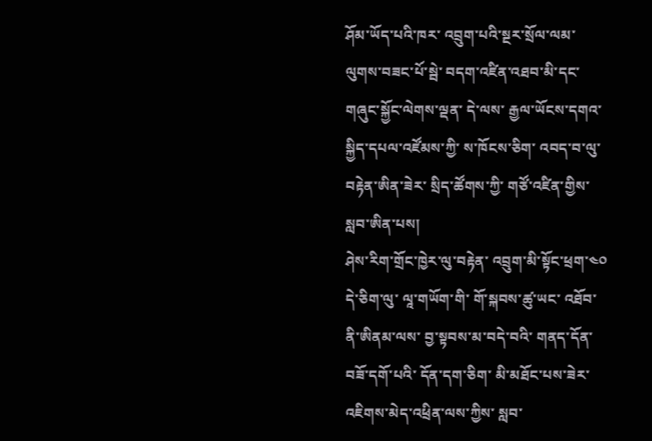ཤོམ་ཡོད་པའི་ཁར་ འབྲུག་པའི་སྔར་སྲོལ་ལམ་ལུགས་བཟང་པོ་སྦེ་ བདག་འཛིན་འཐབ་མི་དང་ གཞུང་སྐྱོང་ལེགས་ལྡན་ དེ་ལས་ རྒྱལ་ཡོངས་དགའ་སྐྱིད་དཔལ་འཛོམས་ཀྱི་ ས་ཁོངས་ཅིག་ འབད་བ་ལུ་བརྟེན་ཨིན་ཟེར་ སྲིད་ཚོགས་ཀྱི་ གཙོ་འཛིན་གྱིས་ སླབ་ཨིན་པས།
ཤེས་རིག་གྲོང་ཁྱེར་ལུ་བརྟེན་ འབྲུག་མི་སྟོང་ཕྲག་༤༠ དེ་ཅིག་ལུ་ ལཱ་གཡོག་གི་ གོ་སྐབས་ཚུ་ཡང་ འཐོབ་ནི་ཨིནམ་ལས་ བྱ་སྟབས་མ་བདེ་བའི་ གནད་དོན་བཟོ་དགོ་པའི་ དོན་དག་ཅིག་ མི་མཐོང་པས་ཟེར་ འཇིགས་མེད་འཕྲིན་ལས་ཀྱིས་ སླབ་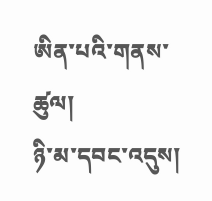ཨིན་པའི་གནས་ཚུལ།
ཉི་མ་དབང་འདུས།